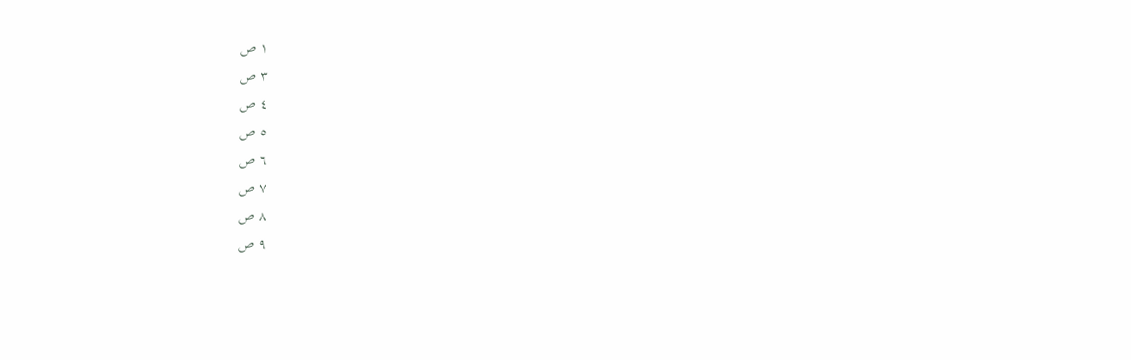١ ص
٣ ص
٤ ص
٥ ص
٦ ص
٧ ص
٨ ص
٩ ص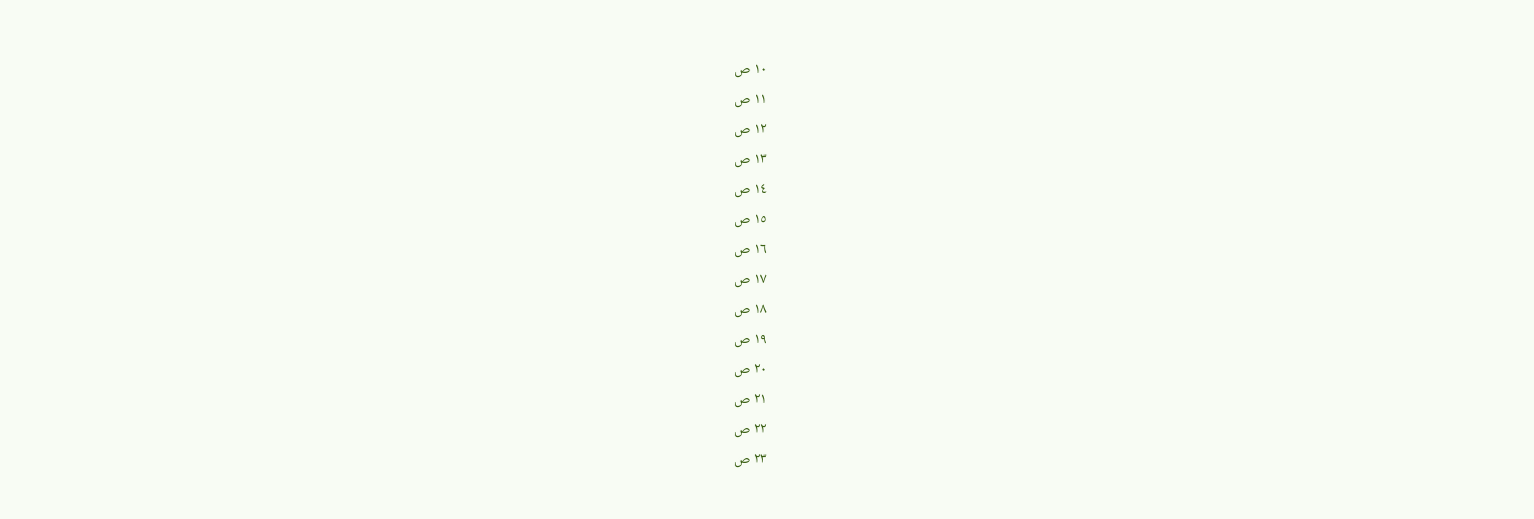١٠ ص
١١ ص
١٢ ص
١٣ ص
١٤ ص
١٥ ص
١٦ ص
١٧ ص
١٨ ص
١٩ ص
٢٠ ص
٢١ ص
٢٢ ص
٢٣ ص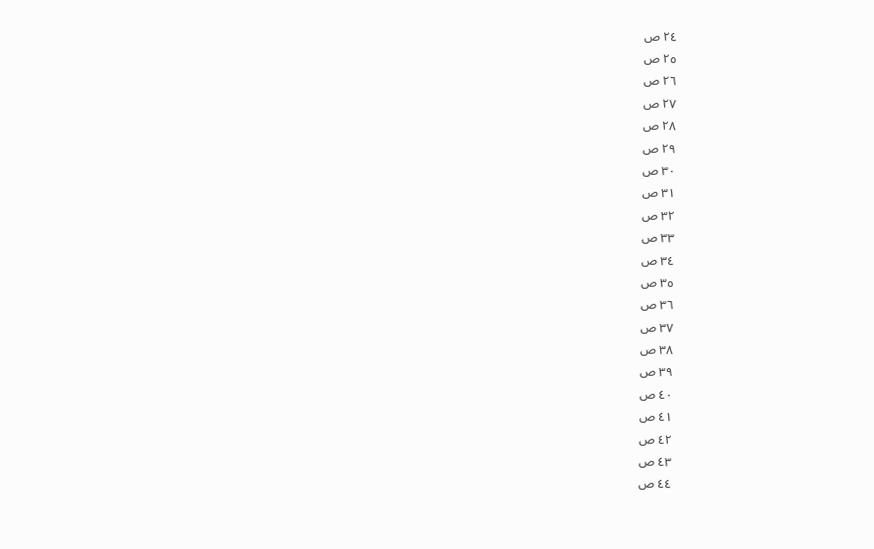٢٤ ص
٢٥ ص
٢٦ ص
٢٧ ص
٢٨ ص
٢٩ ص
٣٠ ص
٣١ ص
٣٢ ص
٣٣ ص
٣٤ ص
٣٥ ص
٣٦ ص
٣٧ ص
٣٨ ص
٣٩ ص
٤٠ ص
٤١ ص
٤٢ ص
٤٣ ص
٤٤ ص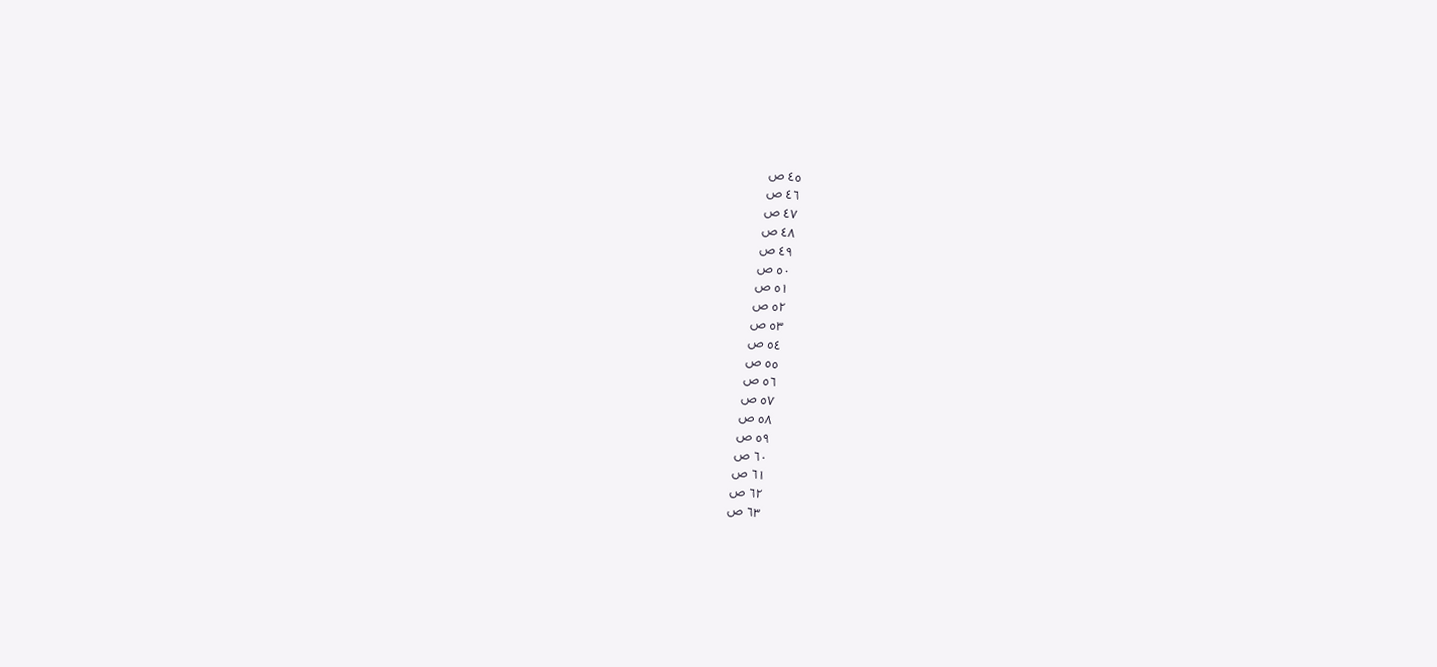٤٥ ص
٤٦ ص
٤٧ ص
٤٨ ص
٤٩ ص
٥٠ ص
٥١ ص
٥٢ ص
٥٣ ص
٥٤ ص
٥٥ ص
٥٦ ص
٥٧ ص
٥٨ ص
٥٩ ص
٦٠ ص
٦١ ص
٦٢ ص
٦٣ ص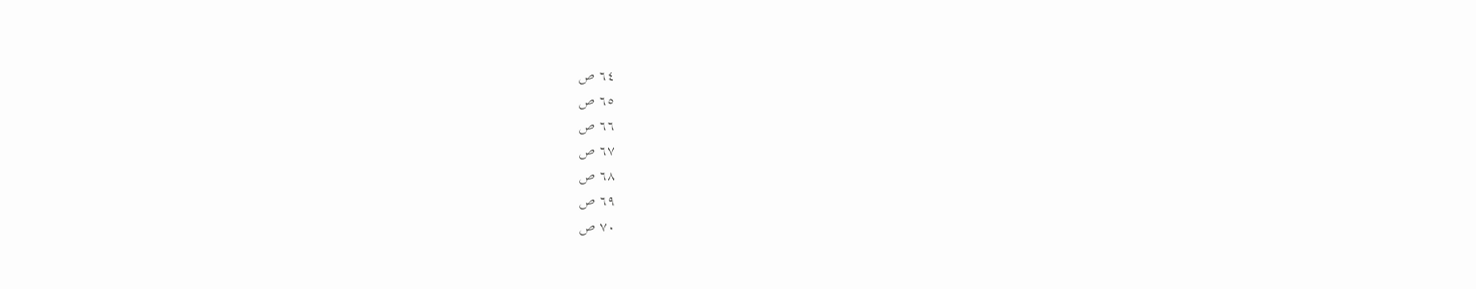٦٤ ص
٦٥ ص
٦٦ ص
٦٧ ص
٦٨ ص
٦٩ ص
٧٠ ص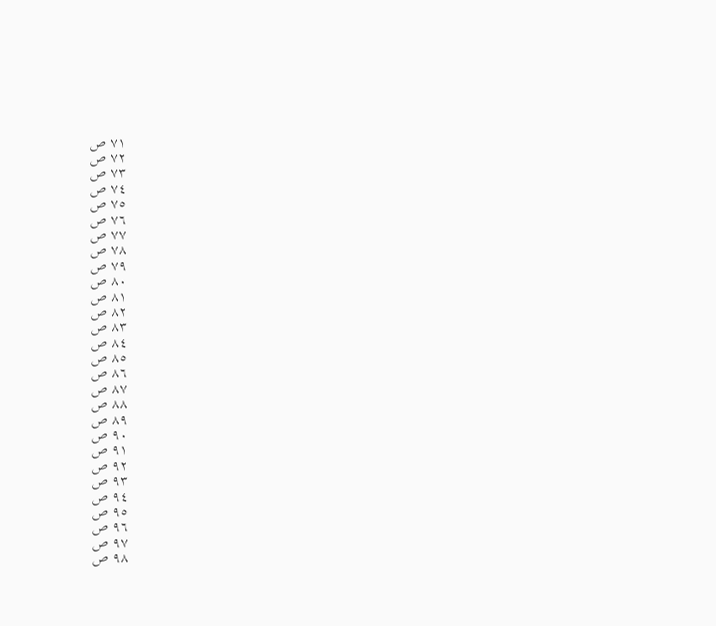٧١ ص
٧٢ ص
٧٣ ص
٧٤ ص
٧٥ ص
٧٦ ص
٧٧ ص
٧٨ ص
٧٩ ص
٨٠ ص
٨١ ص
٨٢ ص
٨٣ ص
٨٤ ص
٨٥ ص
٨٦ ص
٨٧ ص
٨٨ ص
٨٩ ص
٩٠ ص
٩١ ص
٩٢ ص
٩٣ ص
٩٤ ص
٩٥ ص
٩٦ ص
٩٧ ص
٩٨ ص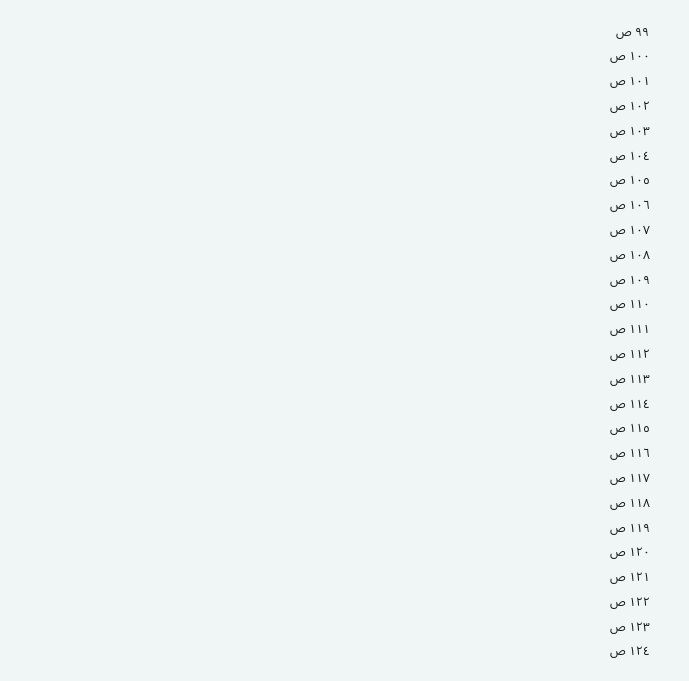٩٩ ص
١٠٠ ص
١٠١ ص
١٠٢ ص
١٠٣ ص
١٠٤ ص
١٠٥ ص
١٠٦ ص
١٠٧ ص
١٠٨ ص
١٠٩ ص
١١٠ ص
١١١ ص
١١٢ ص
١١٣ ص
١١٤ ص
١١٥ ص
١١٦ ص
١١٧ ص
١١٨ ص
١١٩ ص
١٢٠ ص
١٢١ ص
١٢٢ ص
١٢٣ ص
١٢٤ ص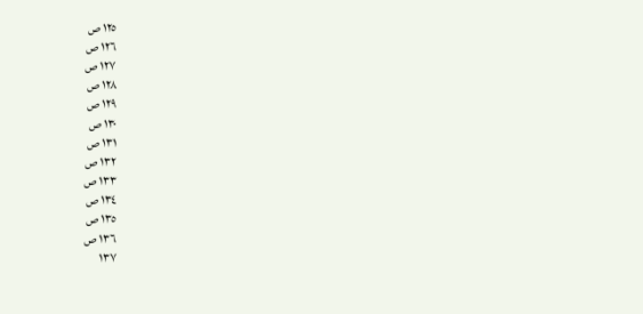١٢٥ ص
١٢٦ ص
١٢٧ ص
١٢٨ ص
١٢٩ ص
١٣٠ ص
١٣١ ص
١٣٢ ص
١٣٣ ص
١٣٤ ص
١٣٥ ص
١٣٦ ص
١٣٧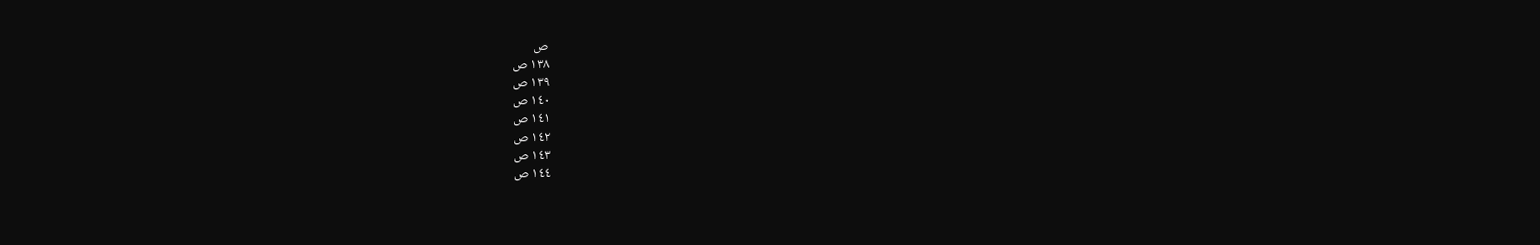ص
١٣٨ ص
١٣٩ ص
١٤٠ ص
١٤١ ص
١٤٢ ص
١٤٣ ص
١٤٤ ص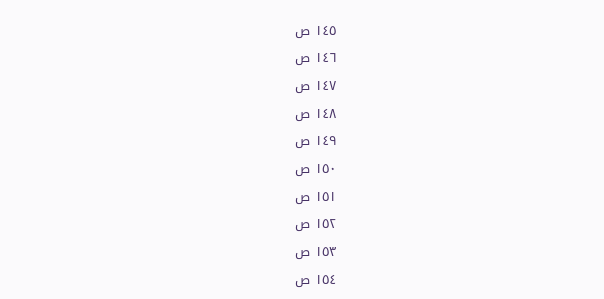١٤٥ ص
١٤٦ ص
١٤٧ ص
١٤٨ ص
١٤٩ ص
١٥٠ ص
١٥١ ص
١٥٢ ص
١٥٣ ص
١٥٤ ص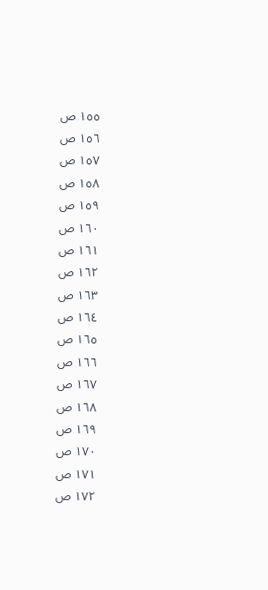١٥٥ ص
١٥٦ ص
١٥٧ ص
١٥٨ ص
١٥٩ ص
١٦٠ ص
١٦١ ص
١٦٢ ص
١٦٣ ص
١٦٤ ص
١٦٥ ص
١٦٦ ص
١٦٧ ص
١٦٨ ص
١٦٩ ص
١٧٠ ص
١٧١ ص
١٧٢ ص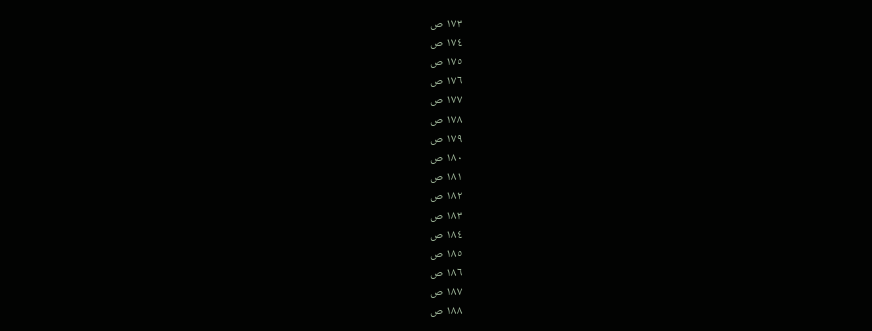١٧٣ ص
١٧٤ ص
١٧٥ ص
١٧٦ ص
١٧٧ ص
١٧٨ ص
١٧٩ ص
١٨٠ ص
١٨١ ص
١٨٢ ص
١٨٣ ص
١٨٤ ص
١٨٥ ص
١٨٦ ص
١٨٧ ص
١٨٨ ص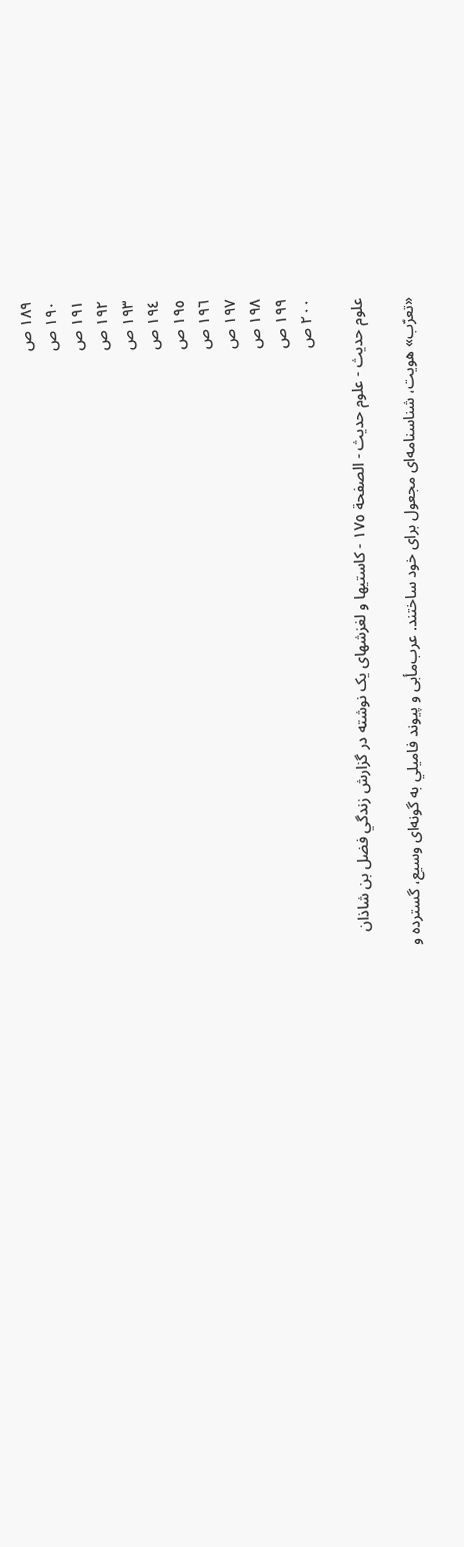١٨٩ ص
١٩٠ ص
١٩١ ص
١٩٢ ص
١٩٣ ص
١٩٤ ص
١٩٥ ص
١٩٦ ص
١٩٧ ص
١٩٨ ص
١٩٩ ص
٢٠٠ ص

علوم حدیث - علوم حدیث - الصفحة ١٧٥ - کاستیها و لغزشهای یک نوشته در گزارش زندگي فضل بن شاذان

«تعرّب» هویت، شناسنامه‌ای مجعول برای خود ساختند. عرب‌مأبی و پيوند فاميلي به گونه‌ای وسیع، گسترده و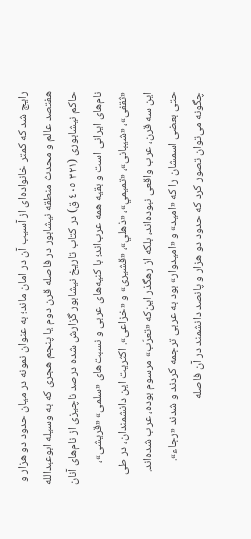رایج شد که کمتر خانواده‌ای از آسیب آن در امان ماند؛ به عنوان نمونه در میان حدود دو هزار و هفتصد عالم و محدث منطقه نیشابور در فاصله قرن دوم یا پنجم هجری که به وسیله ابوعبدالله حاکم نیشابوری (٣٢١ ٤٠٥ ق) در کتاب تاریخ نیشابور گزارش شده درصد ناچیزی از نام‌های آنان نام‌های ایرانی است و بقیه همه عرب‌اند؛ با کنیه‌های عربی و نسبت‌های «سلمی» «قریشی»، «ثقفی»، «شیبانی»، «تميمي»، «ذهلي»، «قشیری» و «خزاعی». اکثریت این دانشمندان، در طی این سه قرن، عرب واقعی نبوده‌اند، بلکه از رهگذر این‌که «تعرّب» مرسوم بوده، عرب شده‌اند. حتی بعضی اسمشان را که «امید» و «امیدوار» بود به عربی ترجمه کردند و شدند «رجاء». چگونه می‌توان تصور کرد که حدود دو هزار و پانصد دانشمند در آن فاصله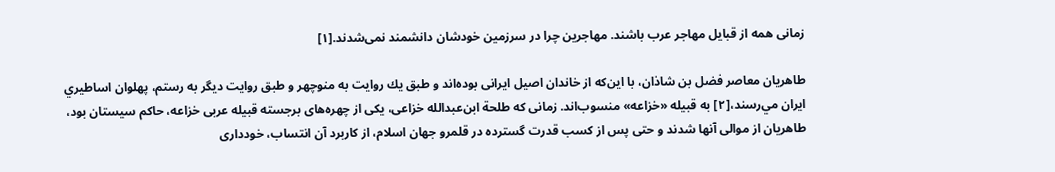زمانی همه از قبایل مهاجر عرب باشند. مهاجرین چرا در سرزمین خودشان دانشمند نمی‌شدند.[١]

طاهریان معاصر فضل بن شاذان، با این‌که از خاندان اصیل ایرانی بوده‌اند و طبق يك روايت به منوچهر و طبق روايت ديگر به رستم، پهلوان اساطيري ايران مي‌رسند،[٢] به قبیله «خزاعه» منسوب‌اند. زمانی که طلحة ابن‌عبدالله خزاعی، یکی از چهره‌های برجسته قبیله عربی خزاعه، حاکم سیستان بود، طاهریان از موالی آنها شدند و حتی پس از کسب قدرت گسترده در قلمرو جهان اسلام، از کاربرد آن انتساب، خودداری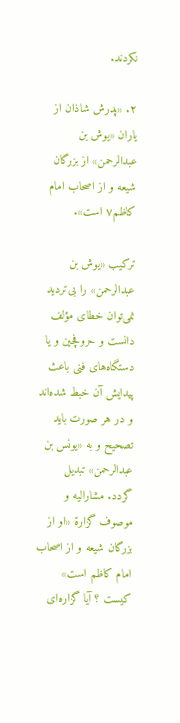نکردند.

٢. «پدرش شاذان از یاران «یوش بن عبدالرحمن» از بزرگان شیعه و از اصحاب امام کاظم٧ است».

ترکیب «یوش بن عبدالرحمن» را بی‌تردید نمی‌توان خطای مؤلف دانست و حروفچین و یا دستگاه‌های فنی باعث پیدایش آن خبط شده‌اند و در هر صورت باید تصحیح و به «یونس بن عبدالرحمن» تبدیل گردد. مشارالیه و موصوف گزارة «او از بزرگان شیعه و از اصحاب امام کاظم است» کیست ؟ آیا گزاره‌ای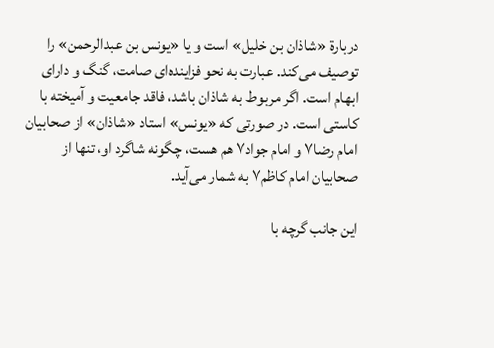دربارة «شاذان بن خلیل» است و یا «یونس بن عبدالرحمن» را توصیف می‌کند. عبارت به نحو فزاینده‌ای صامت، گنگ و دارای ابهام است. اگر مربوط به شاذان باشد، فاقد جامعیت و آمیخته با کاستی است. در صورتی که «یونس» استاد «شاذان» از صحابیان امام رضا٧ و امام جواد٧ هم هست، چگونه شاگرد او، تنها از صحابیان امام کاظم٧ به شمار می‌آید.

این جانب گرچه با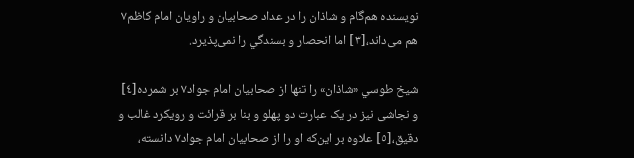نویسنده هم‌گام و شاذان را در عداد صحابیان و راویان امام کاظم٧ هم می‌داند،[٣] اما انحصار و بسندگي را نمی‌پذیرد.

شیخ طوسي «شاذان» را تنها از صحابیان امام جواد٧ بر شمرده[٤] و نجاشی نیز در یک عبارت دو پهلو و بنا بر قرائت و رویکرد غالب و دقیق،[٥] علاوه بر این‌که او را از صحابیان امام جواد٧ دانسته،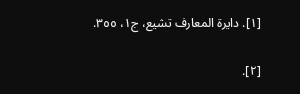[١]. دایرة المعارف تشیع، ج١، ٣٥٥.

[٢].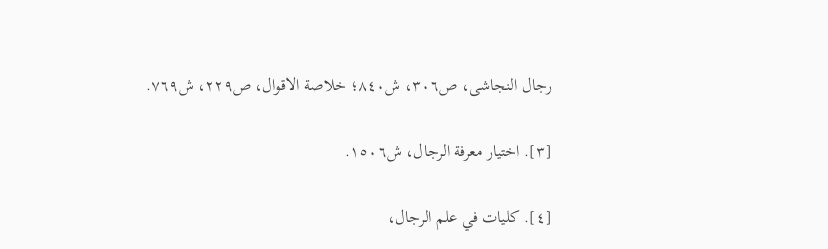رجال النجاشی، ص٣٠٦، ش٨٤٠؛ خلاصة الاقوال، ص٢٢٩، ش٧٦٩.

[٣]. اختیار معرفة الرجال، ش١٥٠٦.

[٤]. كليات في علم الرجال،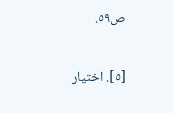ص٥٩.

[٥]. اختیار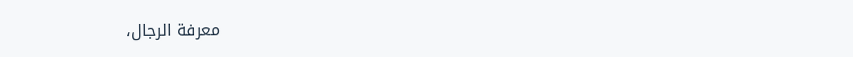معرفة الرجال،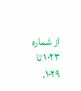از شماره ١٠٢٣ تا ١٠٢٩.